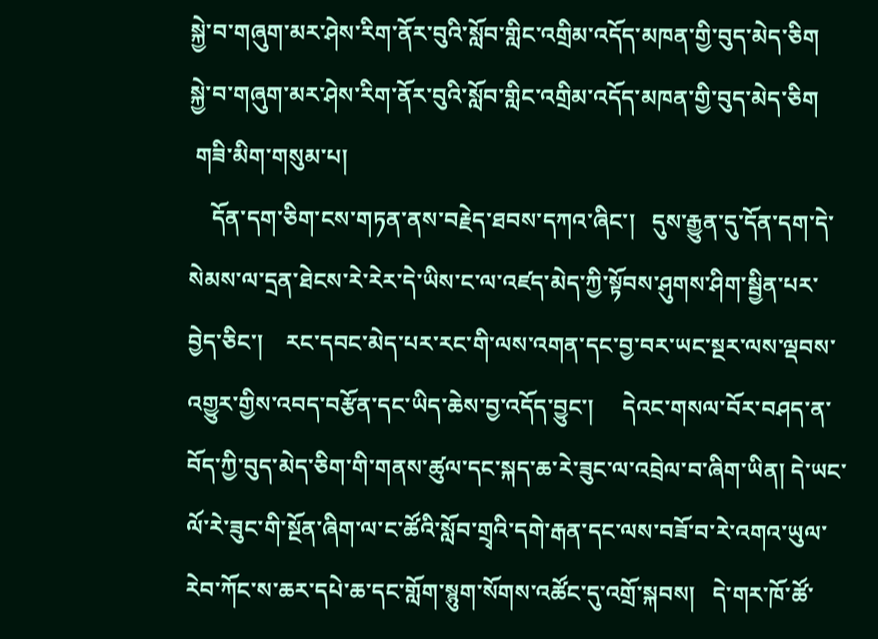སྐྱེ་བ་གཞུག་མར་ཤེས་རིག་ནོར་བུའི་སློབ་གླིང་འགྲིམ་འདོད་མཁན་གྱི་བུད་མེད་ཅིག
སྐྱེ་བ་གཞུག་མར་ཤེས་རིག་ནོར་བུའི་སློབ་གླིང་འགྲིམ་འདོད་མཁན་གྱི་བུད་མེད་ཅིག
 གཟི་མིག་གསུམ་པ།
    དོན་དག་ཅིག་ངས་གཏན་ནས་བརྗེད་ཐབས་དཀའ་ཞིང་།   དུས་རྒྱུན་དུ་དོན་དག་དེ་སེམས་ལ་དྲན་ཐེངས་རེ་རེར་དེ་ཡིས་ང་ལ་འཛད་མེད་ཀྱི་སྟོབས་ཤུགས་ཤིག་སྦྱིན་པར་བྱེད་ཅིང་།    རང་དབང་མེད་པར་རང་གི་ལས་འགན་དང་བྱ་བར་ཡང་སྔར་ལས་ལྡབས་འགྱུར་གྱིས་འབད་བརྩོན་དང་ཡིད་ཆེས་བྱ་འདོད་བྱུང་།     དེའང་གསལ་བོར་བཤད་ན་བོད་ཀྱི་བུད་མེད་ཅིག་གི་གནས་ཚུལ་དང་སྐད་ཆ་རེ་ཟུང་ལ་འབྲེལ་བ་ཞིག་ཡིན། དེ་ཡང་ལོ་རེ་ཟུང་གི་སྔོན་ཞིག་ལ་ང་ཚོའི་སློབ་གྲྭའི་དགེ་རྒན་དང་ལས་བཟོ་བ་རེ་འགའ་ཡུལ་རེབ་ཀོང་ས་ཆར་དཔེ་ཆ་དང་གློག་སྙུག་སོགས་འཚོང་དུ་འགྲོ་སྐབས།   དེ་གར་ཁོ་ཚོ་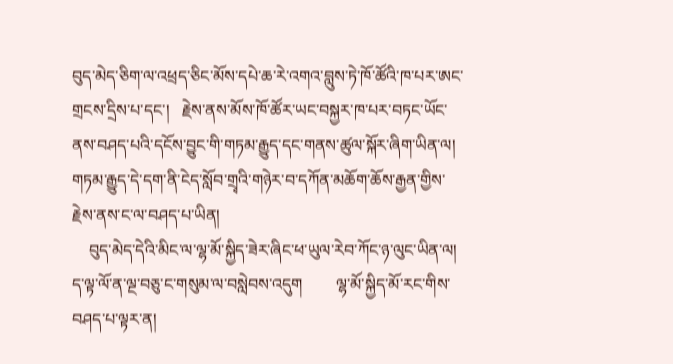བུད་མེད་ཅིག་ལ་འཕྲད་ཅིང་མོས་དཔེ་ཆ་རེ་འགའ་བླུས་ཏེ་ཁོ་ཚོའི་ཁ་པར་ཨང་གྲངས་དྲིས་པ་དང་།   རྗེས་ནས་མོས་ཁོ་ཚོར་ཡང་བསྐྱར་ཁ་པར་བཏང་ཡོང་ནས་བཤད་པའི་དངོས་བྱུང་གི་གཏམ་རྒྱུད་དང་གནས་ཚུལ་སྐོར་ཞིག་ཡིན་ལ།   གཏམ་རྒྱུད་དེ་དག་ནི་ངེད་སློབ་གྲྭའི་གཉེར་བ་དཀོན་མཆོག་ཆོས་རྒྱན་གྱིས་རྗེས་ནས་ང་ལ་བཤད་པ་ཡིན།
    བུད་མེད་དེའི་མིང་ལ་ལྷ་མོ་སྐྱིད་ཟེར་ཞིང་ཕ་ཡུལ་རེབ་ཀོང་ཉ་ལུང་ཡིན་ལ།   ད་ལྟ་ལོ་ན་ལྔ་བཅུ་ང་གསུམ་ལ་བསླེབས་འདུག        ལྷ་མོ་སྐྱིད་མོ་རང་གིས་བཤད་པ་ལྟར་ན།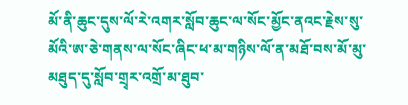མོ་ནི་ཆུང་དུས་ལོ་རེ་འགར་སློབ་ཆུང་ལ་སོང་མྱོང་ནའང་རྗེས་སུ་མོའི་ཨ་ཅེ་གནས་ལ་སོང་ཞིང་ཕ་མ་གཉིས་ལོ་ན་མཐོ་བས་མོ་མུ་མཐུད་དུ་སློབ་གྲྭར་འགྲོ་མ་ཐུབ་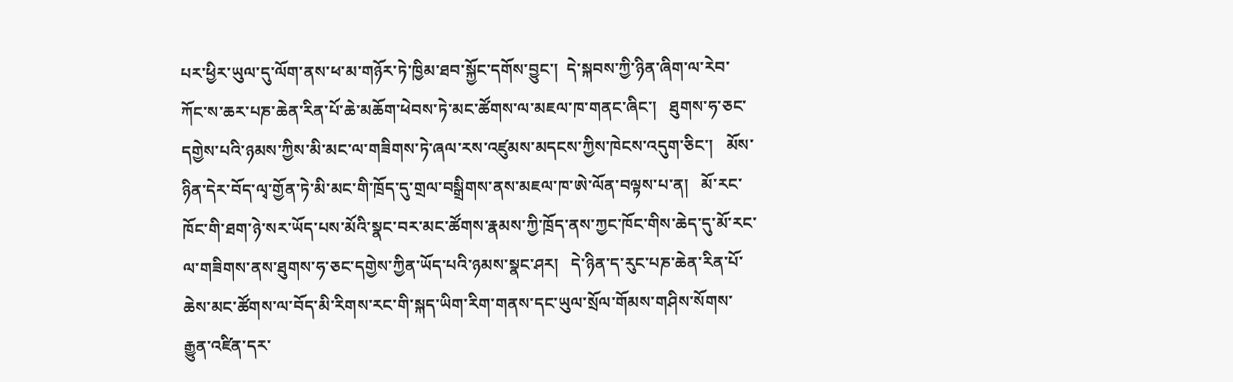པར་ཕྱིར་ཡུལ་དུ་ལོག་ནས་ཕ་མ་གཉོར་ཏེ་ཁྱིམ་ཐབ་སྐྱོང་དགོས་བྱུང་།  དེ་སྐབས་ཀྱི་ཉིན་ཞིག་ལ་རེབ་ཀོང་ས་ཆར་པཎ་ཆེན་རིན་པོ་ཆེ་མཆོག་ཕེབས་ཏེ་མང་ཚོགས་ལ་མཇལ་ཁ་གནང་ཞིང་།   ཐུགས་ཧ་ཅང་དགྱེས་པའི་ཉམས་ཀྱིས་མི་མང་ལ་གཟིགས་ཏེ་ཞལ་རས་འཛུམས་མདངས་ཀྱིས་ཁེངས་འདུག་ཅིང་།   མོས་ཉིན་དེར་བོད་ལྭ་གྱོན་ཏེ་མི་མང་གི་ཁྲོད་དུ་གྲལ་བསྒྲིགས་ནས་མཇལ་ཁ་ཨེ་ལོན་བལྟས་པ་ན།   མོ་རང་ཁོང་གི་ཐག་ཉེ་སར་ཡོད་པས་མོའི་སྣང་བར་མང་ཚོགས་རྣམས་ཀྱི་ཁྲོད་ནས་ཀྱང་ཁོང་གིས་ཆེད་དུ་མོ་རང་ལ་གཟིགས་ནས་ཐུགས་ཧ་ཅང་དགྱེས་ཀྱིན་ཡོད་པའི་ཉམས་སྣང་ཤར།   དེ་ཉིན་ད་རུང་པཎ་ཆེན་རིན་པོ་ཆེས་མང་ཚོགས་ལ་བོད་མི་རིགས་རང་གི་སྐད་ཡིག་རིག་གནས་དང་ཡུལ་སྲོལ་གོམས་གཤིས་སོགས་རྒྱུན་འཛིན་དར་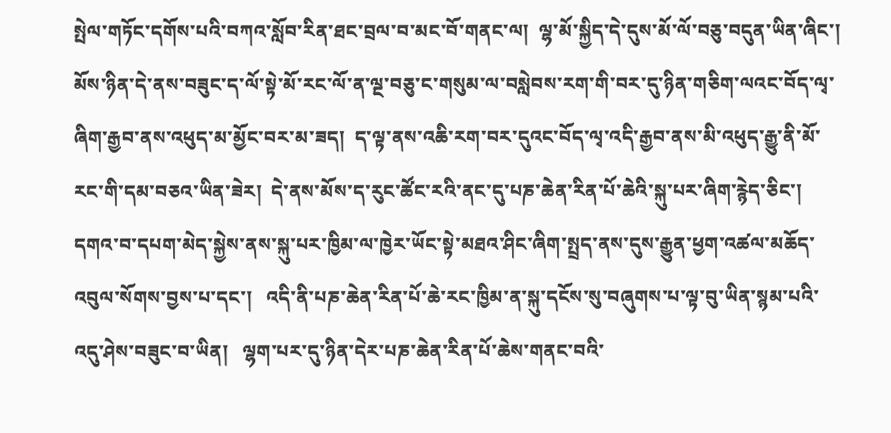སྤེལ་གཏོང་དགོས་པའི་བཀའ་སློབ་རིན་ཐང་བྲལ་བ་མང་བོ་གནང་ལ།  ལྷ་མོ་སྐྱིད་དེ་དུས་མོ་ལོ་བཅུ་བདུན་ཡིན་ཞིང་།   མོས་ཉིན་དེ་ནས་བཟུང་ད་ལོ་སྟེ་མོ་རང་ལོ་ན་ལྔ་བཅུ་ང་གསུམ་ལ་བསླེབས་རག་གི་བར་དུ་ཉིན་གཅིག་ལའང་བོད་ལྭ་ཞིག་རྒྱབ་ནས་འཕུད་མ་མྱོང་བར་མ་ཟད།  ད་ལྟ་ནས་འཆི་རག་བར་དུའང་བོད་ལྭ་འདི་རྒྱབ་ནས་མི་འཕུད་རྒྱུ་ནི་མོ་རང་གི་དམ་བཅའ་ཡིན་ཟེར།  དེ་ནས་མོས་ད་རུང་ཚོང་རའི་ནང་དུ་པཎ་ཆེན་རིན་པོ་ཆེའི་སྐུ་པར་ཞིག་རྙེད་ཅིང་།   དགའ་བ་དཔག་མེད་སྐྱེས་ནས་སྐུ་པར་ཁྱིམ་ལ་ཁྱེར་ཡོང་སྟེ་མཐའ་ཤིང་ཞིག་སྤྲད་ནས་དུས་རྒྱུན་ཕྱག་འཚལ་མཆོད་འབུལ་སོགས་བྱས་པ་དང་།   འདི་ནི་པཎ་ཆེན་རིན་པོ་ཆེ་རང་ཁྱིམ་ན་སྐུ་དངོས་སུ་བཞུགས་པ་ལྟ་བུ་ཡིན་སྙམ་པའི་འདུ་ཤེས་བཟུང་བ་ཡིན།   ལྷག་པར་དུ་ཉིན་དེར་པཎ་ཆེན་རིན་པོ་ཆེས་གནང་བའི་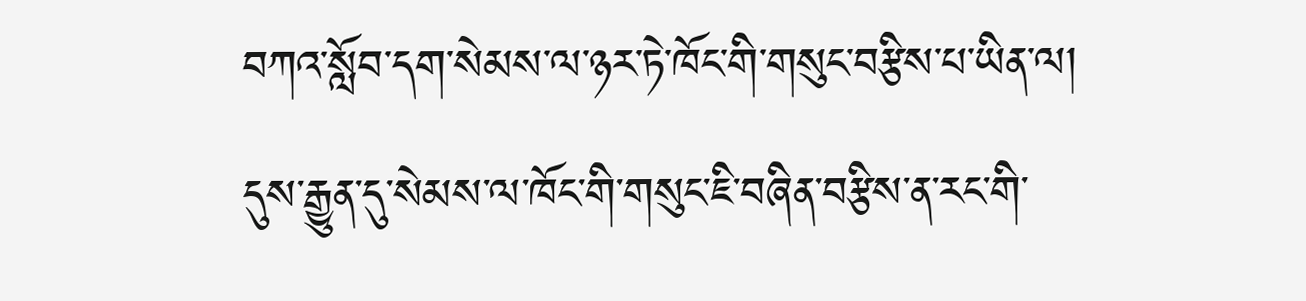བཀའ་སློབ་དག་སེམས་ལ་ཉར་ཏེ་ཁོང་གི་གསུང་བརྩིས་པ་ཡིན་ལ།   དུས་རྒྱུན་དུ་སེམས་ལ་ཁོང་གི་གསུང་ཇི་བཞིན་བརྩིས་ན་རང་གི་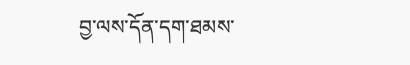བྱ་ལས་དོན་དག་ཐམས་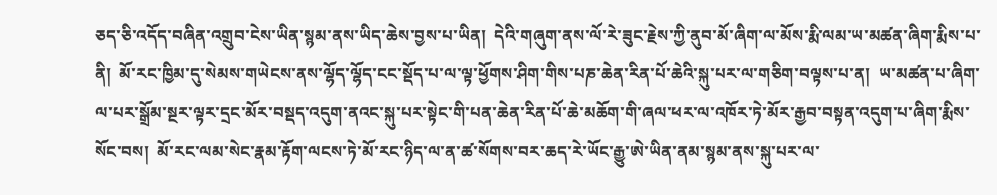ཅད་ཅི་འདོད་བཞིན་འགྲུབ་ངེས་ཡིན་སྙམ་ནས་ཡིད་ཆེས་བྱས་པ་ཡིན།  དེའི་གཞུག་ནས་ལོ་རེ་ཟུང་རྗེས་ཀྱི་ནུབ་མོ་ཞིག་ལ་མོས་རྨི་ལམ་ཡ་མཚན་ཞིག་རྨིས་པ་ནི།  མོ་རང་ཁྱིམ་དུ་སེམས་གཡེངས་ནས་ལྷོད་ལྷོད་ངང་སྡོད་པ་ལ་ལྟ་ཕྱོགས་ཤིག་གིས་པཎ་ཆེན་རིན་པོ་ཆེའི་སྐུ་པར་ལ་གཅིག་བལྟས་པ་ན།  ཡ་མཚན་པ་ཞིག་ལ་པར་སྒྲོམ་སྔར་ལྟར་དྲང་མོར་བསྡད་འདུག་ནའང་སྐུ་པར་སྟེང་གི་པན་ཆེན་རིན་པོ་ཆེ་མཆོག་གི་ཞལ་ཕར་ལ་འཁོར་ཏེ་མོར་རྒྱབ་བསྟན་འདུག་པ་ཞིག་རྨིས་སོང་བས།  མོ་རང་ལམ་སེང་རྣམ་རྟོག་ལངས་ཏེ་མོ་རང་ཉིད་ལ་ན་ཚ་སོགས་བར་ཆད་རེ་ཡོང་རྒྱུ་ཨེ་ཡིན་ནམ་སྙམ་ནས་སྐུ་པར་ལ་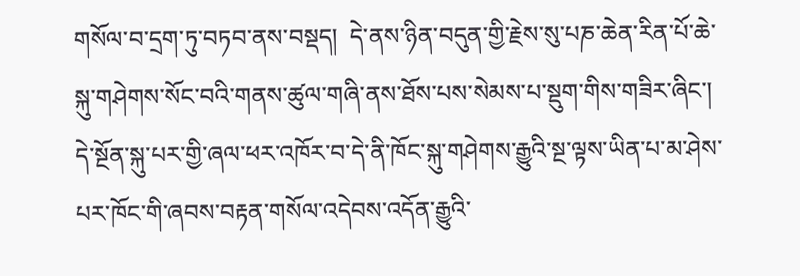གསོལ་བ་དྲག་ཏུ་བཏབ་ནས་བསྡད།  དེ་ནས་ཉིན་བདུན་གྱི་རྗེས་སུ་པཎ་ཆེན་རིན་པོ་ཆེ་སྐུ་གཤེགས་སོང་བའི་གནས་ཚུལ་གཞི་ནས་ཐོས་པས་སེམས་པ་སྡུག་གིས་གཟིར་ཞིང་།  དེ་སྔོན་སྐུ་པར་གྱི་ཞལ་ཕར་འཁོར་བ་དེ་ནི་ཁོང་སྐུ་གཤེགས་རྒྱུའི་སྔ་ལྟས་ཡིན་པ་མ་ཤེས་པར་ཁོང་གི་ཞབས་བརྟན་གསོལ་འདེབས་འདོན་རྒྱུའི་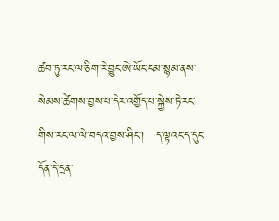ཚབ་ཏུ་རང་ལ་ཅིག་རེ་བྱུང་ཨེ་ཡོང་ངམ་སྙམ་ནས་སེམས་ཚེགས་བྱས་པ་དེར་འགྱོད་པ་སྐྱེས་ཏེ་རང་གིས་རང་ལ་ལེ་བདའ་བྱས་ཤིང་།   ད་ལྟའང་ད་དུང་དོན་དེ་དྲན་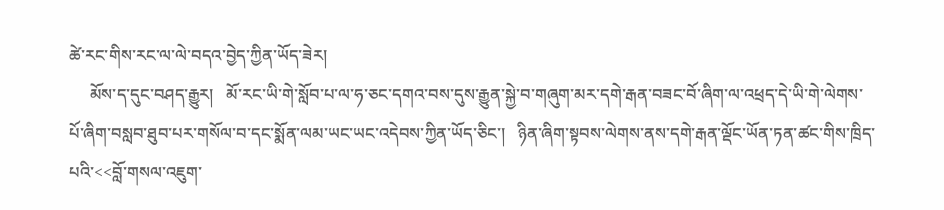ཚེ་རང་གིས་རང་ལ་ལེ་བདའ་བྱེད་ཀྱིན་ཡོད་ཟེར།
     མོས་ད་དུང་བཤད་རྒྱུར།   མོ་རང་ཡི་གེ་སློབ་པ་ལ་ཧ་ཅང་དགའ་བས་དུས་རྒྱུན་སྐྱེ་བ་གཞུག་མར་དགེ་རྒན་བཟང་བོ་ཞིག་ལ་འཕྲད་དེ་ཡི་གེ་ལེགས་པོ་ཞིག་བསླབ་ཐུབ་པར་གསོལ་བ་དང་སྨོན་ལམ་ཡང་ཡང་འདེབས་ཀྱིན་ཡོད་ཅིང་།   ཉིན་ཞིག་སྟབས་ལེགས་ནས་དགེ་རྒན་ལྡོང་ཡོན་ཏན་ཚང་གིས་ཁྲིད་པའི་<<བློ་གསལ་འཇུག་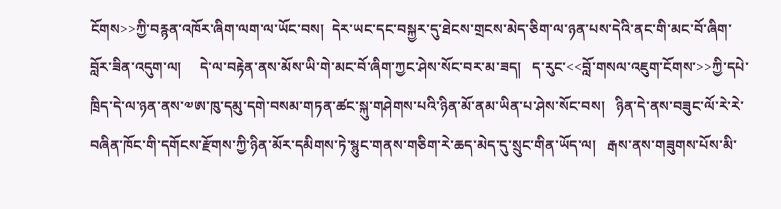ངོགས>>ཀྱི་བརྙན་འཁོར་ཞིག་ལག་ལ་ཡོང་བས།  དེར་ཡང་དང་བསྐྱར་དུ་ཐེངས་གྲངས་མེད་ཅིག་ལ་ཉན་པས་དེའི་ནང་གི་མང་བོ་ཞིག་བློར་ཟིན་འདུག་ལ།     དེ་ལ་བརྟེན་ནས་མོས་ཡི་གེ་མང་བོ་ཞིག་ཀྱང་ཤེས་སོང་བར་མ་ཟད།   ད་རུང་<<བློ་གསལ་འཇུག་ངོགས་>>ཀྱི་དཔེ་ཁྲིད་དེ་ལ་ཉན་ནས་༧ཨ་ཁུ་དམུ་དགེ་བསམ་གཏན་ཚང་སྐུ་གཤེགས་པའི་ཉིན་མོ་ནམ་ཡིན་པ་ཤེས་སོང་བས།   ཉིན་དེ་ནས་བཟུང་ལོ་རེ་རེ་བཞིན་ཁོང་གི་དགོངས་རྫོགས་ཀྱི་ཉིན་མོར་དམིགས་ཏེ་སྙུང་གནས་གཅིག་རེ་ཆད་མེད་དུ་སྲུང་གིན་ཡོད་ལ།   རྒས་ནས་གཟུགས་པོས་མི་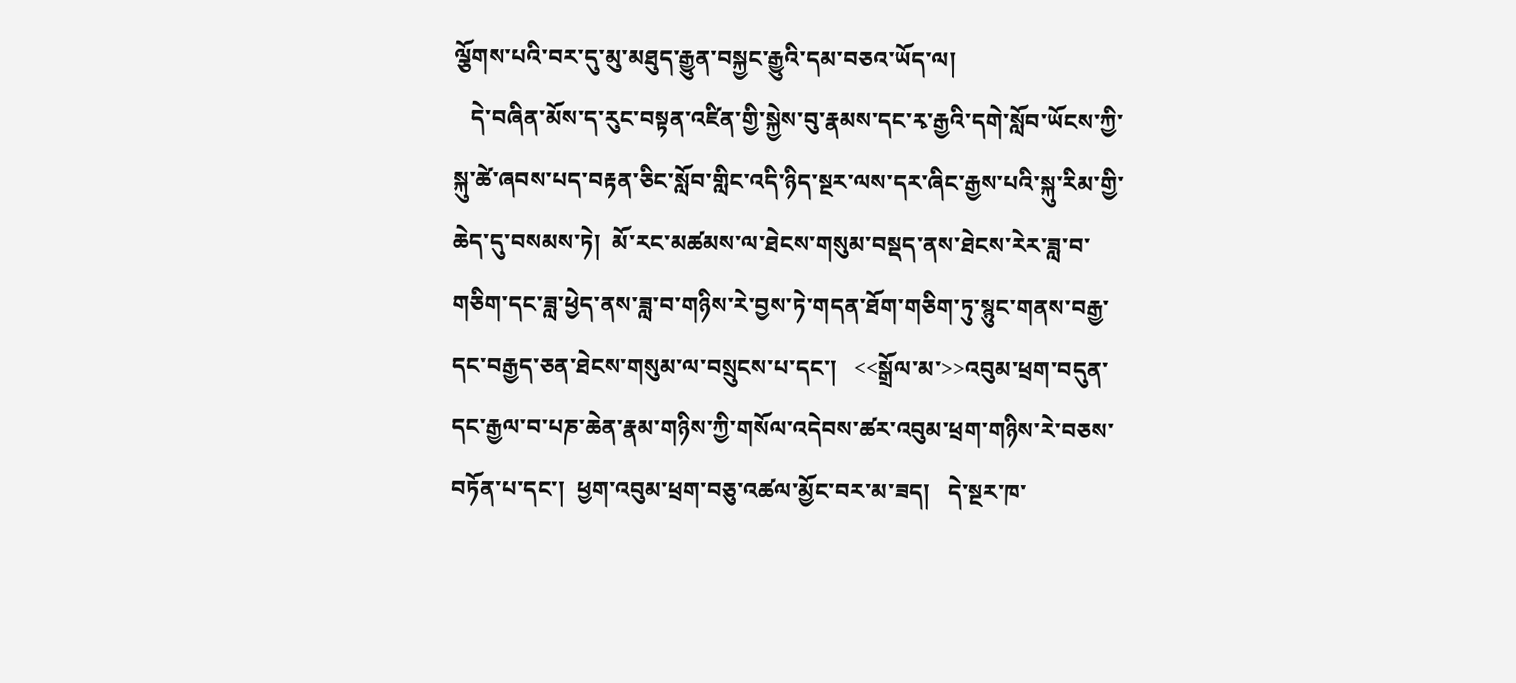ལྕོགས་པའི་བར་དུ་མུ་མཐུད་རྒྱུན་བསྐྱང་རྒྱུའི་དམ་བཅའ་ཡོད་ལ།
   དེ་བཞིན་མོས་ད་རུང་བསྟན་འཛིན་གྱི་སྐྱེས་བུ་རྣམས་དང་རྭ་རྒྱའི་དགེ་སློབ་ཡོངས་ཀྱི་སྐུ་ཚེ་ཞབས་པད་བརྟན་ཅིང་སློབ་གླིང་འདི་ཉིད་སྔར་ལས་དར་ཞིང་རྒྱས་པའི་སྐུ་རིམ་གྱི་ཆེད་དུ་བསམས་ཏེ།  མོ་རང་མཚམས་ལ་ཐེངས་གསུམ་བསྡད་ནས་ཐེངས་རེར་ཟླ་བ་གཅིག་དང་ཟླ་ཕྱེད་ནས་ཟླ་བ་གཉིས་རེ་བྱས་ཏེ་གདན་ཐོག་གཅིག་ཏུ་སྙུང་གནས་བརྒྱ་དང་བརྒྱད་ཅན་ཐེངས་གསུམ་ལ་བསྲུངས་པ་དང་།   <<སྒྲོལ་མ་>>འབུམ་ཕྲག་བདུན་དང་རྒྱལ་བ་པཎ་ཆེན་རྣམ་གཉིས་ཀྱི་གསོལ་འདེབས་ཚར་འབུམ་ཕྲག་གཉིས་རེ་བཅས་བཏོན་པ་དང་།  ཕྱག་འབུམ་ཕྲག་བཅུ་འཚལ་མྱོང་བར་མ་ཟད།   དེ་སྔར་ཁ་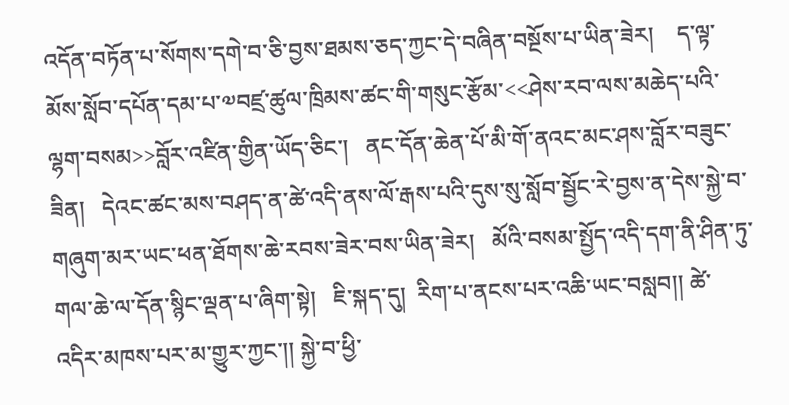འདོན་བཏོན་པ་སོགས་དགེ་བ་ཅི་བྱས་ཐམས་ཅད་ཀྱང་དེ་བཞིན་བསྔོས་པ་ཡིན་ཟེར།    ད་ལྟ་མོས་སློབ་དཔོན་དམ་པ་༧བཛྲ་ཚུལ་ཁྲིམས་ཚང་གི་གསུང་རྩོམ་<<ཤེས་རབ་ལས་མཆེད་པའི་ལྷག་བསམ>>བློར་འཛིན་གྱིན་ཡོད་ཅིང་།   ནང་དོན་ཆེན་པོ་མི་གོ་ནའང་མང་ཤས་བློར་བཟུང་ཟིན།   དེའང་ཚང་མས་བཤད་ན་ཚེ་འདི་ནས་ལོ་རྒས་པའི་དུས་སུ་སློབ་སྦྱོང་རེ་བྱས་ན་དེས་སྐྱེ་བ་གཞུག་མར་ཡང་ཕན་ཐོགས་ཆེ་རབས་ཟེར་བས་ཡིན་ཟེར།   མོའི་བསམ་སྤྱོད་འདི་དག་ནི་ཤིན་ཏུ་གལ་ཆེ་ལ་དོན་སྙིང་ལྡན་པ་ཞིག་སྟེ།   ཇི་སྐད་དུ།  རིག་པ་ནངས་པར་འཆི་ཡང་བསླབ།། ཚེ་འདིར་མཁས་པར་མ་གྱུར་ཀྱང་།། སྐྱེ་བ་ཕྱི་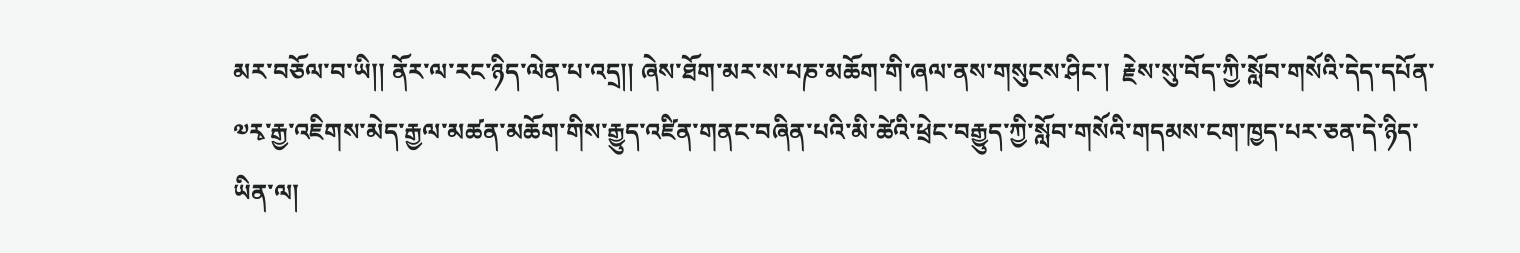མར་བཅོལ་བ་ཡི།། ནོར་ལ་རང་ཉིད་ལེན་པ་འདྲ།། ཞེས་ཐོག་མར་ས་པཎ་མཆོག་གི་ཞལ་ནས་གསུངས་ཤིང་།  རྗེས་སུ་བོད་ཀྱི་སློབ་གསོའི་དེད་དཔོན་༧རྭ་རྒྱ་འཇིགས་མེད་རྒྱལ་མཚན་མཆོག་གིས་རྒྱུད་འཛིན་གནང་བཞིན་པའི་མི་ཚེའི་ཕྲེང་བརྒྱུད་ཀྱི་སློབ་གསོའི་གདམས་ངག་ཁྱད་པར་ཅན་དེ་ཉིད་ཡིན་ལ།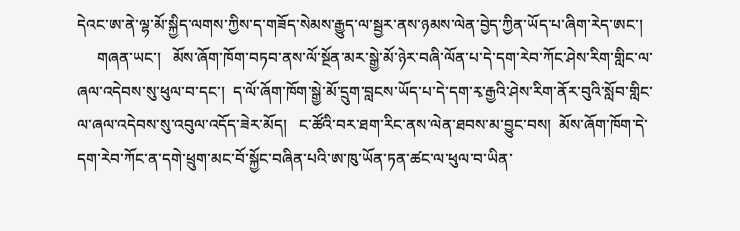དེའང་ཨ་ནེ་ལྷ་མོ་སྐྱིད་ལགས་ཀྱིས་ད་གཟོད་སེམས་རྒྱུད་ལ་སྦྱར་ནས་ཉམས་ལེན་བྱེད་ཀྱིན་ཡོད་པ་ཞིག་རེད་ཨང་།
     གཞན་ཡང་།   མོས་ཞོག་ཁོག་བཏབ་ནས་ལོ་སྔོན་མར་སྒྱེ་མོ་ཉེར་བཞི་ལོན་པ་དེ་དག་རེབ་ཀོང་ཤེས་རིག་གླིང་ལ་ཞལ་འདེབས་སུ་ཕུལ་བ་དང་།  ད་ལོ་ཞོག་ཁོག་སྒྱེ་མོ་དྲུག་བླངས་ཡོད་པ་དེ་དག་རྭ་རྒྱའི་ཤེས་རིག་ནོར་བུའི་སློབ་གླིང་ལ་ཞལ་འདེབས་སུ་འབུལ་འདོད་ཟེར་མོད།   ང་ཚོའི་བར་ཐག་རིང་ནས་ལེན་ཐབས་མ་བྱུང་བས།  མོས་ཞོག་ཁོག་དེ་དག་རེབ་ཀོང་ན་དགེ་ཕྲུག་མང་བོ་སྐྱོང་བཞིན་པའི་ཨ་ཁུ་ཡོན་ཏན་ཚང་ལ་ཕུལ་བ་ཡིན་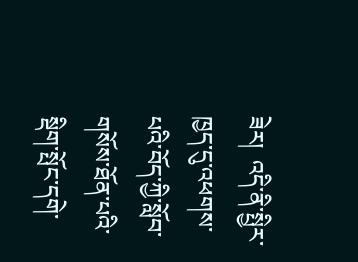ཟེར།  འདི་ནི་སྤྱིར་ཁྱད་དུ་འཕགས་པའི་བོད་ཀྱི་སློབ་གསོས་ཐོན་པའི་སྡིག་སྤོང་དགེ་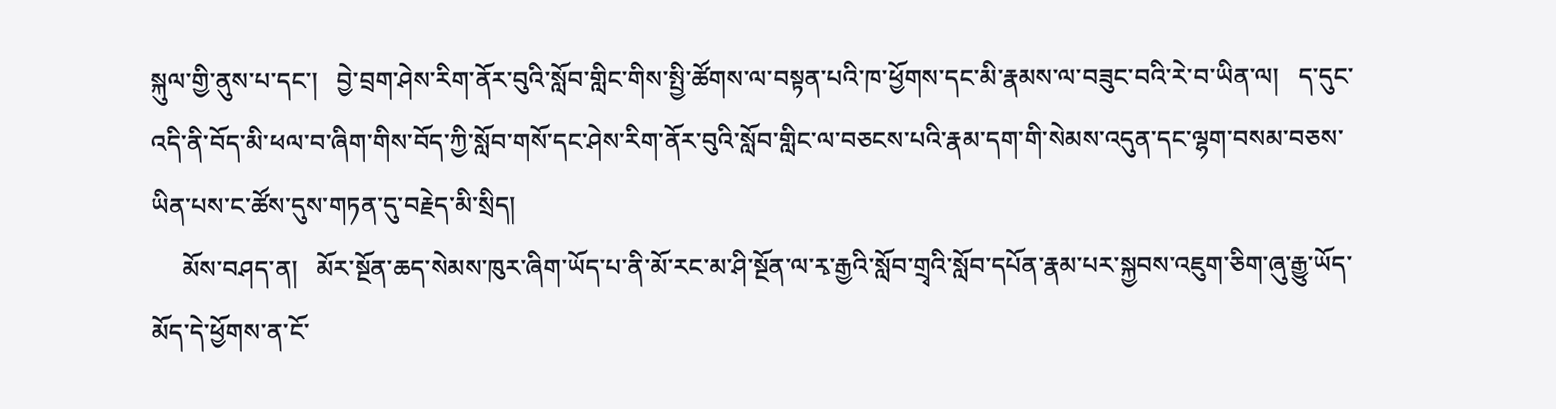སྐུལ་གྱི་ནུས་པ་དང་།   བྱེ་བྲག་ཤེས་རིག་ནོར་བུའི་སློབ་གླིང་གིས་སྤྱི་ཚོགས་ལ་བསྟན་པའི་ཁ་ཕྱོགས་དང་མི་རྣམས་ལ་བཟུང་བའི་རེ་བ་ཡིན་ལ།   ད་དུང་འདི་ནི་བོད་མི་ཕལ་བ་ཞིག་གིས་བོད་ཀྱི་སློབ་གསོ་དང་ཤེས་རིག་ནོར་བུའི་སློབ་གླིང་ལ་བཅངས་པའི་རྣམ་དག་གི་སེམས་འདུན་དང་ལྷག་བསམ་བཅས་ཡིན་པས་ང་ཚོས་དུས་གཏན་དུ་བརྗེད་མི་སྲིད།
     མོས་བཤད་ན།   མོར་སྔོན་ཆད་སེམས་ཁུར་ཞིག་ཡོད་པ་ནི་མོ་རང་མ་ཤི་སྔོན་ལ་རྭ་རྒྱའི་སློབ་གྲྭའི་སློབ་དཔོན་རྣམ་པར་སྐྱབས་འཇུག་ཅིག་ཞུ་རྒྱུ་ཡོད་མོད་དེ་ཕྱོགས་ན་ངོ་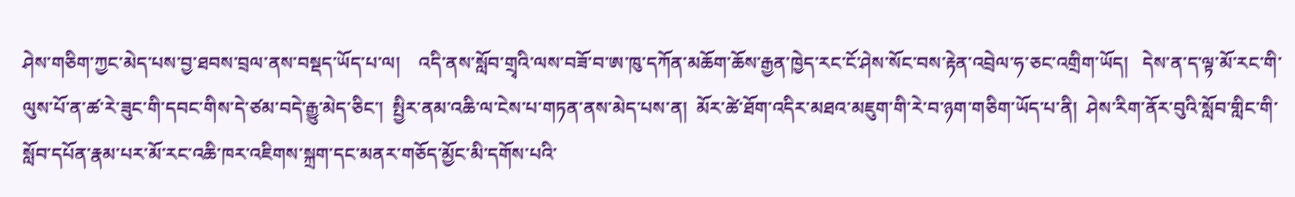ཤེས་གཅིག་ཀྱང་མེད་པས་བྱ་ཐབས་བྲལ་ནས་བསྡད་ཡོད་པ་ལ།    འདི་ནས་སློབ་གྲྭའི་ལས་བཟོ་བ་ཨ་ཁུ་དཀོན་མཆོག་ཆོས་རྒྱན་ཁྱེད་རང་ངོ་ཤེས་སོང་བས་རྟེན་འབྲེལ་ཧ་ཅང་འགྲིག་ཡོད།   དེས་ན་ད་ལྟ་མོ་རང་གི་ལུས་པོ་ན་ཚ་རེ་ཟུང་གི་དབང་གིས་དེ་ཙམ་བདེ་རྒྱུ་མེད་ཅིང་།  སྤྱིར་ནམ་འཆི་ལ་ངེས་པ་གཏན་ནས་མེད་པས་ན།  མོར་ཚེ་ཐོག་འདིར་མཐའ་མཇུག་གི་རེ་བ་ཉག་གཅིག་ཡོད་པ་ནི།  ཤེས་རིག་ནོར་བུའི་སློབ་གླིང་གི་སློབ་དཔོན་རྣམ་པར་མོ་རང་འཆི་ཁར་འཇིགས་སྐྲག་དང་མནར་གཅོད་མྱོང་མི་དགོས་པའི་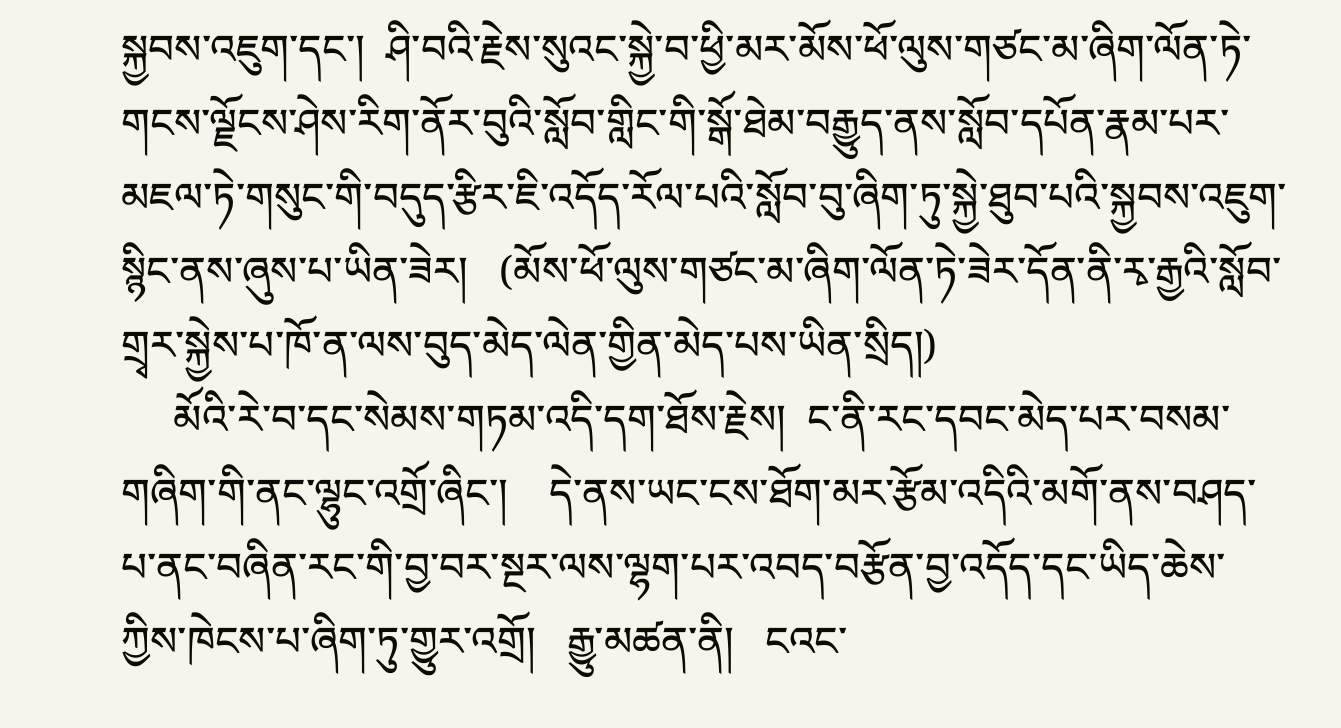སྐྱབས་འཇུག་དང་།  ཤི་བའི་རྗེས་སུའང་སྐྱེ་བ་ཕྱི་མར་མོས་ཕོ་ལུས་གཙང་མ་ཞིག་ལོན་ཏེ་གངས་ལྗོངས་ཤེས་རིག་ནོར་བུའི་སློབ་གླིང་གི་སྒོ་ཐེམ་བརྒྱུད་ནས་སློབ་དཔོན་རྣམ་པར་མཇལ་ཏེ་གསུང་གི་བདུད་རྩིར་ཇི་འདོད་རོལ་པའི་སློབ་བུ་ཞིག་ཏུ་སྐྱེ་ཐུབ་པའི་སྐྱབས་འཇུག་སྙིང་ནས་ཞུས་པ་ཡིན་ཟེར།   (མོས་ཕོ་ལུས་གཙང་མ་ཞིག་ལོན་ཏེ་ཟེར་དོན་ནི་རྭ་རྒྱའི་སློབ་གྲྭར་སྐྱེས་པ་ཁོ་ན་ལས་བུད་མེད་ལེན་གྱིན་མེད་པས་ཡིན་སྲིད།)
     མོའི་རེ་བ་དང་སེམས་གཏམ་འདི་དག་ཐོས་རྗེས།  ང་ནི་རང་དབང་མེད་པར་བསམ་གཞིག་གི་ནང་ལྷུང་འགྲོ་ཞིང་།    དེ་ནས་ཡང་ངས་ཐོག་མར་རྩོམ་འདིའི་མགོ་ནས་བཤད་པ་ནང་བཞིན་རང་གི་བྱ་བར་སྔར་ལས་ལྷག་པར་འབད་བརྩོན་བྱ་འདོད་དང་ཡིད་ཆེས་ཀྱིས་ཁེངས་པ་ཞིག་ཏུ་གྱུར་འགྲོ།   རྒྱུ་མཚན་ནི།   ངའང་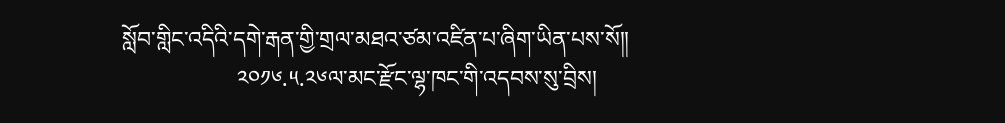སློབ་གླིང་འདིའི་དགེ་རྒན་གྱི་གྲལ་མཐའ་ཙམ་འཛིན་པ་ཞིག་ཡིན་པས་སོ།།
                    ༢༠༡༦.༥.༢༦ལ་མང་རྫོང་ལྷ་ཁང་གི་འདབས་སུ་བྲིས།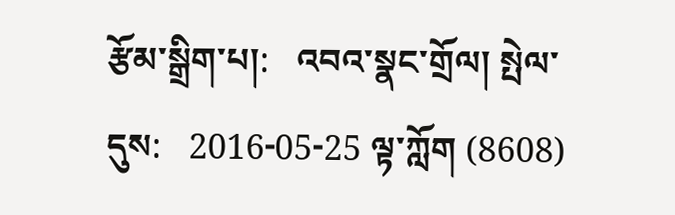རྩོམ་སྒྲིག་པ།:   འབའ་སྣང་གྲོལ། སྤེལ་དུས:   2016-05-25 ལྟ་ཀློག (8608)